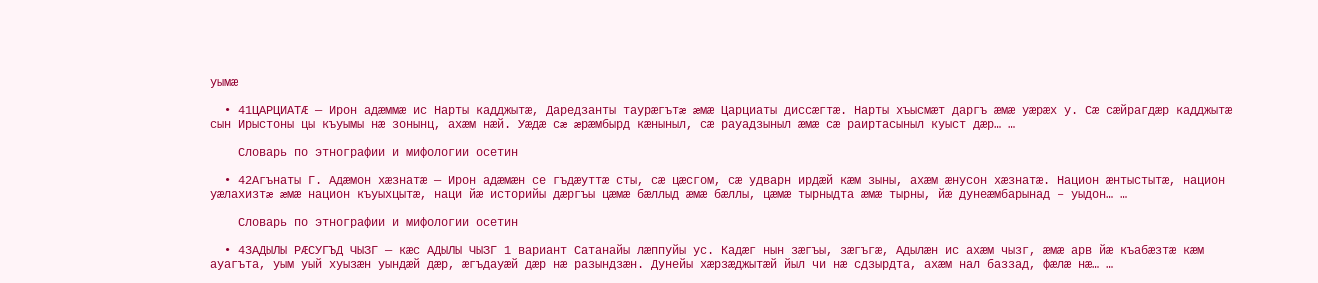уымæ

  • 41ЦАРЦИАТÆ — Ирон адæммæ ис Нарты кадджытæ, Даредзанты таурæгътæ æмæ Царциаты диссæгтæ. Нарты хъысмæт даргъ æмæ уæрæх у. Сæ сæйрагдæр кадджытæ сын Ирыстоны цы къуымы нæ зонынц, ахæм нæй. Уæдæ сæ æрæмбырд кæныныл, сæ рауадзыныл æмæ сæ раиртасыныл куыст дæр… …

    Словарь по этнографии и мифологии осетин

  • 42Агънаты Г. Адæмон хæзнатæ — Ирон адæмæн се гъдæуттæ сты, сæ цæсгом, сæ удварн ирдæй кæм зыны, ахæм æнусон хæзнатæ. Национ æнтыстытæ, национ уæлахизтæ æмæ национ къуыхцытæ, наци йæ историйы дæргъы цæмæ бæллыд æмæ бæллы, цæмæ тырныдта æмæ тырны, йæ дунеæмбарынад – уыдон… …

    Словарь по этнографии и мифологии осетин

  • 43АДЫЛЫ РÆСУГЪД ЧЫЗГ — кæс АДЫЛЫ ЧЫЗГ 1 вариант Сатанайы лæппуйы ус. Кадæг нын зæгъы, зæгъгæ, Адылæн ис ахæм чызг, æмæ арв йæ къабæзтæ кæм ауагъта, уым уый хуызæн уындæй дæр, æгъдауæй дæр нæ разындзæн. Дунейы хæрзæджытæй йыл чи нæ сдзырдта, ахæм нал баззад, фæлæ нæ… …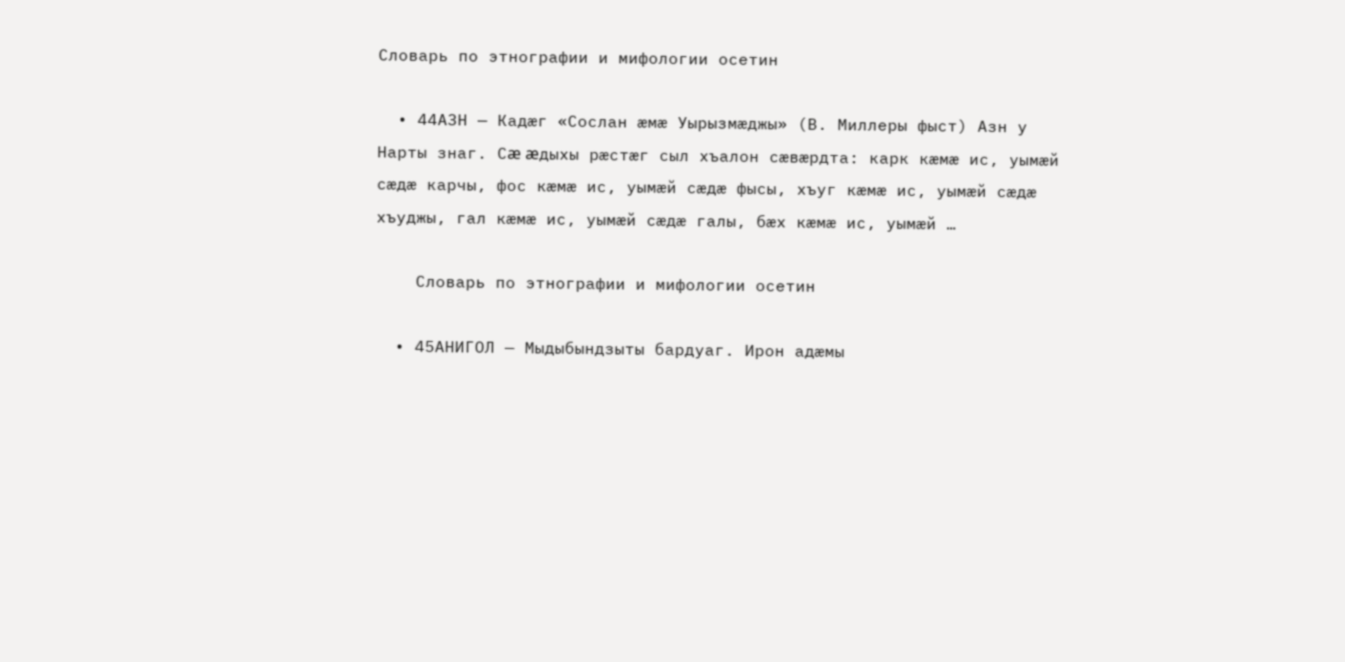Словарь по этнографии и мифологии осетин

  • 44АЗН — Кадæг «Сослан æмæ Уырызмæджы» (В. Миллеры фыст) Азн у Нарты знаг. Сæ æдыхы рæстæг сыл хъалон сæвæрдта: карк кæмæ ис, уымæй сæдæ карчы, фос кæмæ ис, уымæй сæдæ фысы, хъуг кæмæ ис, уымæй сæдæ хъуджы, гал кæмæ ис, уымæй сæдæ галы, бæх кæмæ ис, уымæй …

    Словарь по этнографии и мифологии осетин

  • 45АНИГОЛ — Мыдыбындзыты бардуаг. Ирон адæмы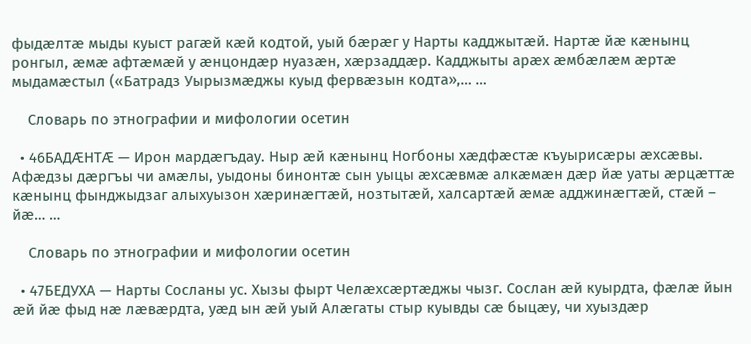фыдæлтæ мыды куыст рагæй кæй кодтой, уый бæрæг у Нарты кадджытæй. Нартæ йæ кæнынц ронгыл, æмæ афтæмæй у æнцондæр нуазæн, хæрзаддæр. Кадджыты арæх æмбæлæм æртæ мыдамæстыл («Батрадз Уырызмæджы куыд фервæзын кодта»,… …

    Словарь по этнографии и мифологии осетин

  • 46БАДÆНТÆ — Ирон мардæгъдау. Ныр æй кæнынц Ногбоны хæдфæстæ къуырисæры æхсæвы. Афæдзы дæргъы чи амæлы, уыдоны бинонтæ сын уыцы æхсæвмæ алкæмæн дæр йæ уаты æрцæттæ кæнынц фынджыдзаг алыхуызон хæринæгтæй, нозтытæй, халсартæй æмæ адджинæгтæй, стæй – йæ… …

    Словарь по этнографии и мифологии осетин

  • 47БЕДУХА — Нарты Сосланы ус. Хызы фырт Челæхсæртæджы чызг. Сослан æй куырдта, фæлæ йын æй йæ фыд нæ лæвæрдта, уæд ын æй уый Алæгаты стыр куывды сæ быцæу, чи хуыздæр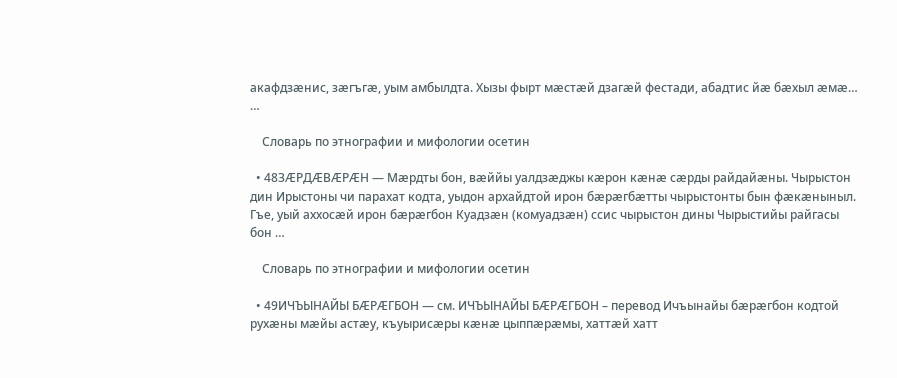акафдзæнис, зæгъгæ, уым амбылдта. Хызы фырт мæстæй дзагæй фестади, абадтис йæ бæхыл æмæ… …

    Словарь по этнографии и мифологии осетин

  • 48ЗÆРДÆВÆРÆН — Мæрдты бон, вæййы уалдзæджы кæрон кæнæ сæрды райдайæны. Чырыстон дин Ирыстоны чи парахат кодта, уыдон архайдтой ирон бæрæгбæтты чырыстонты бын фæкæныныл. Гъе, уый аххосæй ирон бæрæгбон Куадзæн (комуадзæн) ссис чырыстон дины Чырыстийы райгасы бон …

    Словарь по этнографии и мифологии осетин

  • 49ИЧЪЫНАЙЫ БÆРÆГБОН — см. ИЧЪЫНАЙЫ БÆРÆГБОН – перевод Ичъынайы бæрæгбон кодтой рухæны мæйы астæу, къуырисæры кæнæ цыппæрæмы, хаттæй хатт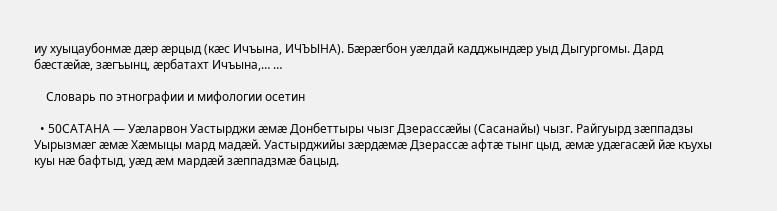иу хуыцаубонмæ дæр æрцыд (кæс Ичъына, ИЧЪЫНА). Бæрæгбон уæлдай кадджындæр уыд Дыгургомы. Дард бæстæйæ, зæгъынц, æрбатахт Ичъына,… …

    Словарь по этнографии и мифологии осетин

  • 50САТАНА — Уæларвон Уастырджи æмæ Донбеттыры чызг Дзерассæйы (Сасанайы) чызг. Райгуырд зæппадзы Уырызмæг æмæ Хæмыцы мард мадæй. Уастырджийы зæрдæмæ Дзерассæ афтæ тынг цыд, æмæ удæгасæй йæ къухы куы нæ бафтыд, уæд æм мардæй зæппадзмæ бацыд.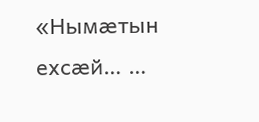«Нымæтын ехсæй… …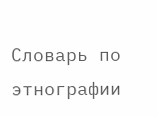Словарь по этнографии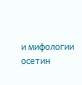и мифологии осетин